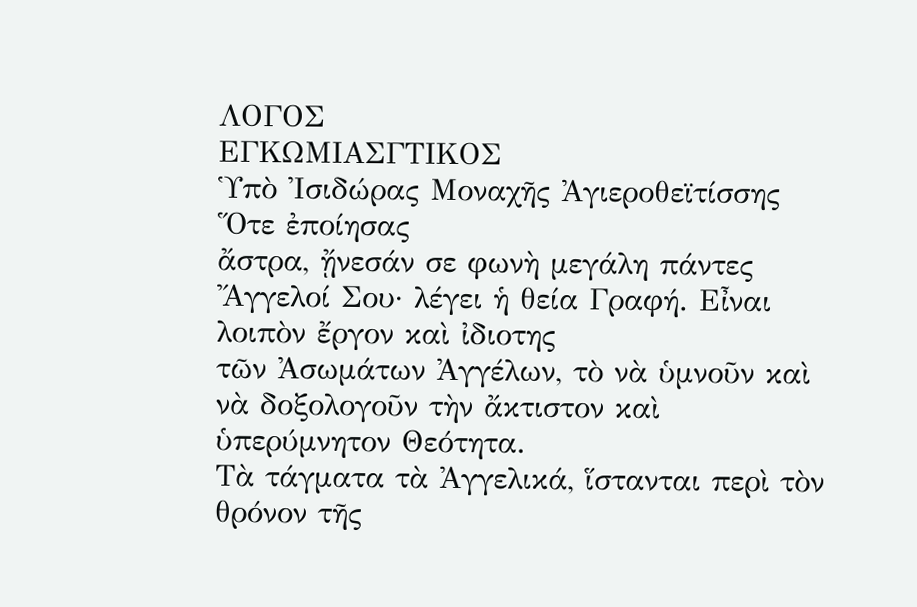ΛΟΓΟΣ
ΕΓΚΩΜΙΑΣΓΤΙΚΟΣ
Ὑπὸ Ἰσιδώρας Μοναχῆς Ἀγιεροθεϊτίσσης
Ὅτε ἐποίησας
ἄστρα, ᾔνεσάν σε φωνὴ μεγάλη πάντες Ἄγγελοί Σου· λέγει ἡ θεία Γραφή. Εἶναι λοιπὸν ἔργον καὶ ἰδιοτης
τῶν Ἀσωμάτων Ἀγγέλων, τὸ νὰ ὑμνοῦν καὶ νὰ δοξολογοῦν τὴν ἄκτιστον καὶ
ὑπερύμνητον Θεότητα.
Τὰ τάγματα τὰ Ἀγγελικά, ἵστανται περὶ τὸν θρόνον τῆς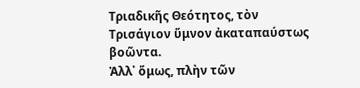Τριαδικῆς Θεότητος, τὸν Τρισάγιον ὕμνον ἀκαταπαύστως βοῶντα.
Ἀλλ᾿ ὅμως, πλὴν τῶν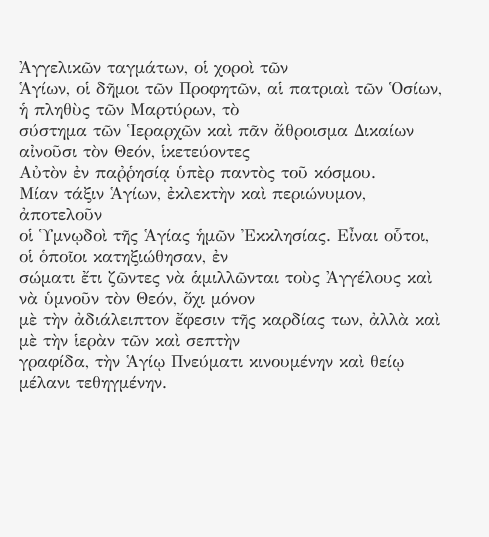Ἀγγελικῶν ταγμάτων, οἱ χοροὶ τῶν
Ἁγίων, οἱ δῆμοι τῶν Προφητῶν, αἱ πατριαὶ τῶν Ὁσίων, ἡ πληθὺς τῶν Μαρτύρων, τὸ
σύστημα τῶν Ἱεραρχῶν καὶ πᾶν ἄθροισμα Δικαίων αἰνοῦσι τὸν Θεόν, ἱκετεύοντες
Αὐτὸν ἐν παῤῥησίᾳ ὑπὲρ παντὸς τοῦ κόσμου.
Μίαν τάξιν Ἁγίων, ἐκλεκτὴν καὶ περιώνυμον, ἀποτελοῦν
οἱ Ὑμνῳδοὶ τῆς Ἁγίας ἡμῶν Ἐκκλησίας. Εἶναι οὗτοι, οἱ ὁποῖοι κατηξιώθησαν, ἐν
σώματι ἔτι ζῶντες νὰ ἁμιλλῶνται τοὺς Ἀγγέλους καὶ νὰ ὑμνοῦν τὸν Θεόν, ὄχι μόνον
μὲ τὴν ἀδιάλειπτον ἔφεσιν τῆς καρδίας των, ἀλλὰ καὶ μὲ τὴν ἱερὰν τῶν καὶ σεπτὴν
γραφίδα, τὴν Ἁγίῳ Πνεύματι κινουμένην καὶ θείῳ μέλανι τεθηγμένην.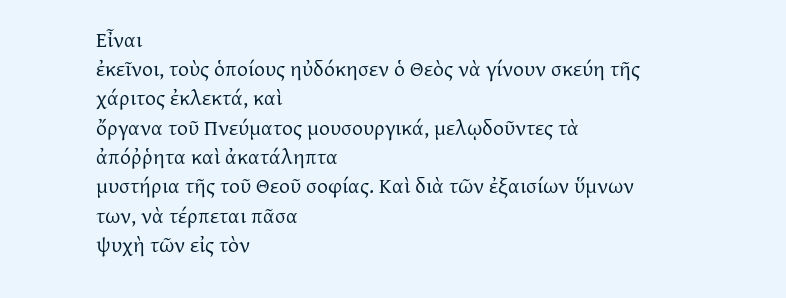Εἶναι
ἐκεῖνοι, τοὺς ὁποίους ηὐδόκησεν ὁ Θεὸς νὰ γίνουν σκεύη τῆς χάριτος ἐκλεκτά, καὶ
ὄργανα τοῦ Πνεύματος μουσουργικά, μελῳδοῦντες τὰ ἀπόῤῥητα καὶ ἀκατάληπτα
μυστήρια τῆς τοῦ Θεοῦ σοφίας. Καὶ διὰ τῶν ἐξαισίων ὕμνων των, νὰ τέρπεται πᾶσα
ψυχὴ τῶν εἰς τὸν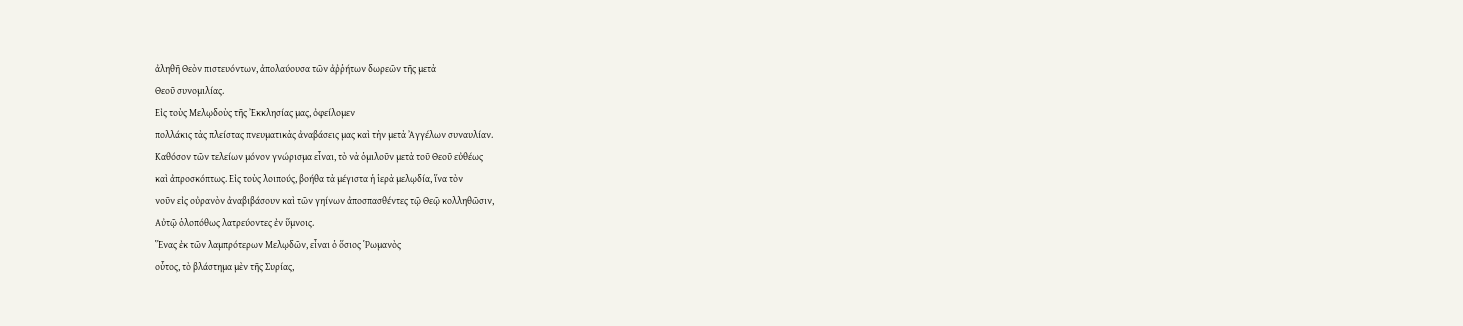ἀληθῆ Θεὸν πιστευόντων, ἀπολαύουσα τῶν ἀῤῥήτων δωρεῶν τῆς μετὰ
Θεοῦ συνομιλίας.
Εἰς τοὺς Μελῳδοὺς τῆς Ἐκκλησίας μας, ὀφείλομεν
πολλάκις τὰς πλείστας πνευματικὰς ἀναβάσεις μας καὶ τὴν μετὰ Ἀγγέλων συναυλίαν.
Καθόσον τῶν τελείων μόνον γνώρισμα εἶναι, τὸ νὰ ὁμιλοῦν μετὰ τοῦ Θεοῦ εὐθέως
καὶ ἀπροσκόπτως. Εἰς τοὺς λοιπούς, βοήθα τὰ μέγιστα ἡ ἱερὰ μελῳδία, ἵνα τὸν
νοῦν εἰς οὐρανὸν ἀναβιβάσουν καὶ τῶν γηίνων ἀποσπασθέντες τῷ Θεῷ κολληθῶσιν,
Αὐτῷ ὁλοπόθως λατρεύοντες ἐν ὕμνοις.
Ἕνας ἐκ τῶν λαμπρότερων Μελῳδῶν, εἶναι ὁ ὅσιος Ῥωμανὸς
οὗτος, τὸ βλάστημα μὲν τῆς Συρίας,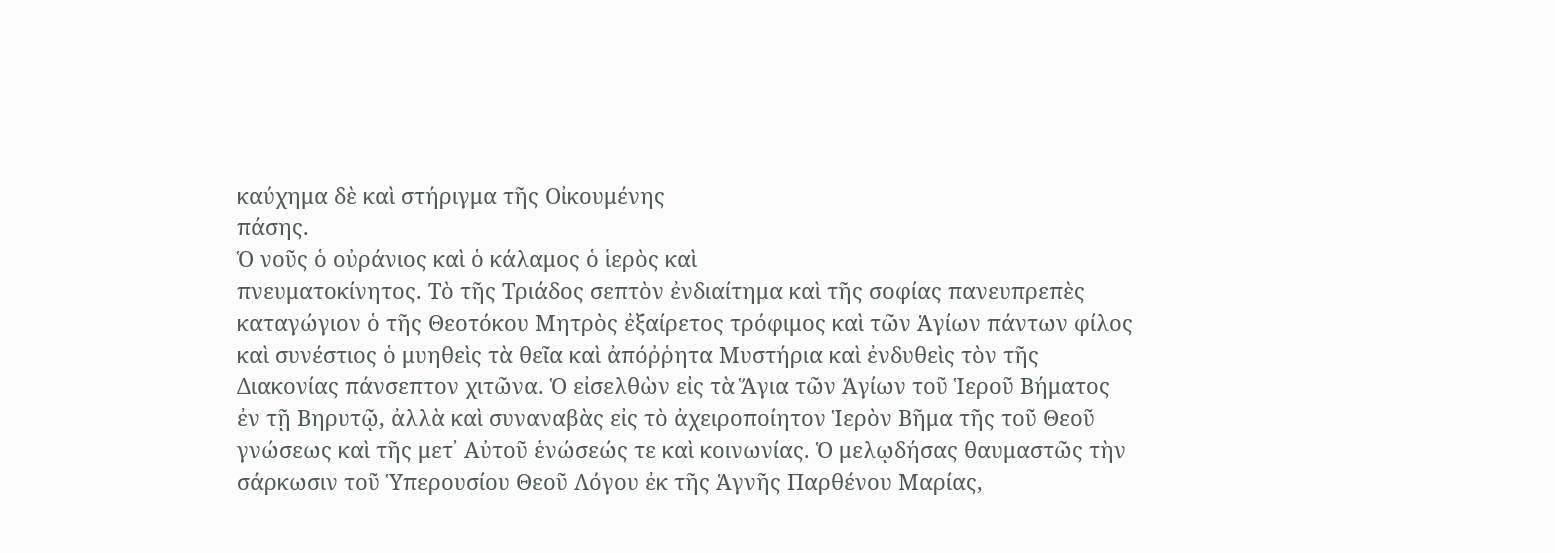καύχημα δὲ καὶ στήριγμα τῆς Οἰκουμένης
πάσης.
Ὁ νοῦς ὁ οὐράνιος καὶ ὁ κάλαμος ὁ ἱερὸς καὶ
πνευματοκίνητος. Τὸ τῆς Τριάδος σεπτὸν ἐνδιαίτημα καὶ τῆς σοφίας πανευπρεπὲς
καταγώγιον ὁ τῆς Θεοτόκου Μητρὸς ἐξαίρετος τρόφιμος καὶ τῶν Ἁγίων πάντων φίλος
καὶ συνέστιος ὁ μυηθεὶς τὰ θεῖα καὶ ἀπόῤῥητα Μυστήρια καὶ ἐνδυθεὶς τὸν τῆς
Διακονίας πάνσεπτον χιτῶνα. Ὁ εἰσελθὼν εἰς τὰ Ἅγια τῶν Ἁγίων τοῦ Ἱεροῦ Βήματος
ἐν τῇ Βηρυτῷ, ἀλλὰ καὶ συναναβὰς εἰς τὸ ἀχειροποίητον Ἱερὸν Βῆμα τῆς τοῦ Θεοῦ
γνώσεως καὶ τῆς μετ᾿ Αὐτοῦ ἑνώσεώς τε καὶ κοινωνίας. Ὁ μελῳδήσας θαυμαστῶς τὴν
σάρκωσιν τοῦ Ὑπερουσίου Θεοῦ Λόγου ἐκ τῆς Ἁγνῆς Παρθένου Μαρίας,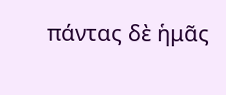πάντας δὲ ἡμᾶς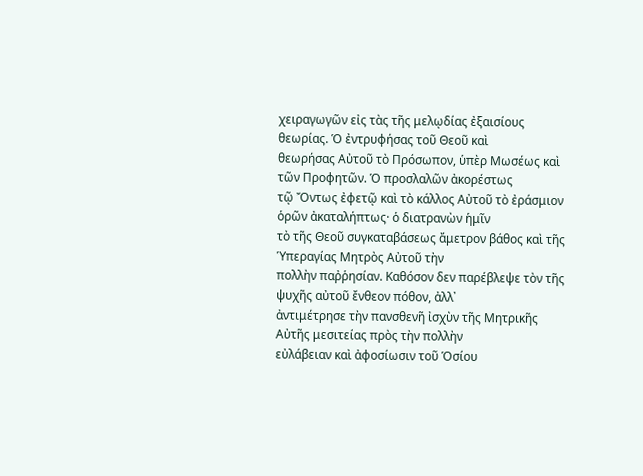χειραγωγῶν εἰς τὰς τῆς μελῳδίας ἐξαισίους θεωρίας. Ὁ ἐντρυφήσας τοῦ Θεοῦ καὶ
θεωρήσας Αὐτοῦ τὸ Πρόσωπον, ὑπὲρ Μωσέως καὶ τῶν Προφητῶν. Ὁ προσλαλῶν ἀκορέστως
τῷ Ὄντως ἐφετῷ καὶ τὸ κάλλος Αὐτοῦ τὸ ἐράσμιον ὁρῶν ἀκαταλήπτως· ὁ διατρανὼν ἡμῖν
τὸ τῆς Θεοῦ συγκαταβάσεως ἄμετρον βάθος καὶ τῆς Ὑπεραγίας Μητρὸς Αὐτοῦ τὴν
πολλὴν παῤῥησίαν. Καθόσον δεν παρέβλεψε τὸν τῆς ψυχῆς αὐτοῦ ἔνθεον πόθον, ἀλλ᾿
ἀντιμέτρησε τὴν πανσθενῆ ἰσχὺν τῆς Μητρικῆς Αὐτῆς μεσιτείας πρὸς τὴν πολλὴν
εὐλάβειαν καὶ ἀφοσίωσιν τοῦ Ὁσίου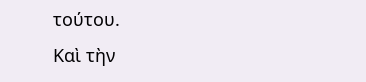τούτου.
Καὶ τὴν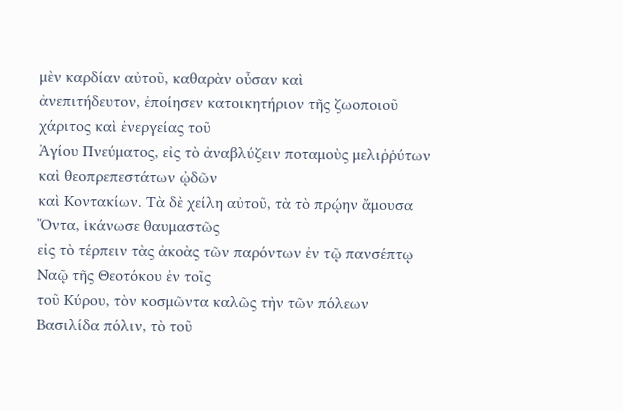μὲν καρδίαν αὐτοῦ, καθαρὰν οὖσαν καὶ
ἀνεπιτήδευτον, ἐποίησεν κατοικητήριον τῆς ζωοποιοῦ χάριτος καὶ ἐνεργείας τοῦ
Ἁγίου Πνεύματος, εἰς τὸ ἀναβλύζειν ποταμοὺς μελιῤῥύτων καὶ θεοπρεπεστάτων ᾠδῶν
καὶ Κοντακίων. Τὰ δὲ χείλη αὐτοῦ, τὰ τὸ πρῴην ἄμουσα Ὄντα, ἱκάνωσε θαυμαστῶς
εἰς τὸ τέρπειν τὰς ἀκοὰς τῶν παρόντων ἐν τῷ πανσέπτῳ Ναῷ τῆς Θεοτόκου ἐν τοῖς
τοῦ Κύρου, τὸν κοσμῶντα καλῶς τὴν τῶν πόλεων Βασιλίδα πόλιν, τὸ τοῦ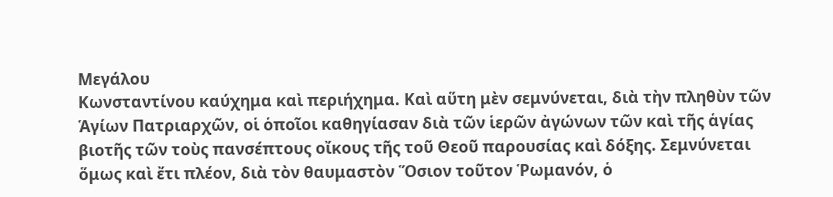Μεγάλου
Κωνσταντίνου καύχημα καὶ περιήχημα. Καὶ αὕτη μὲν σεμνύνεται, διὰ τὴν πληθὺν τῶν
Ἁγίων Πατριαρχῶν, οἱ ὁποῖοι καθηγίασαν διὰ τῶν ἱερῶν ἀγώνων τῶν καὶ τῆς ἁγίας
βιοτῆς τῶν τοὺς πανσέπτους οἴκους τῆς τοῦ Θεοῦ παρουσίας καὶ δόξης. Σεμνύνεται
ὅμως καὶ ἔτι πλέον, διὰ τὸν θαυμαστὸν Ὅσιον τοῦτον Ῥωμανόν, ὁ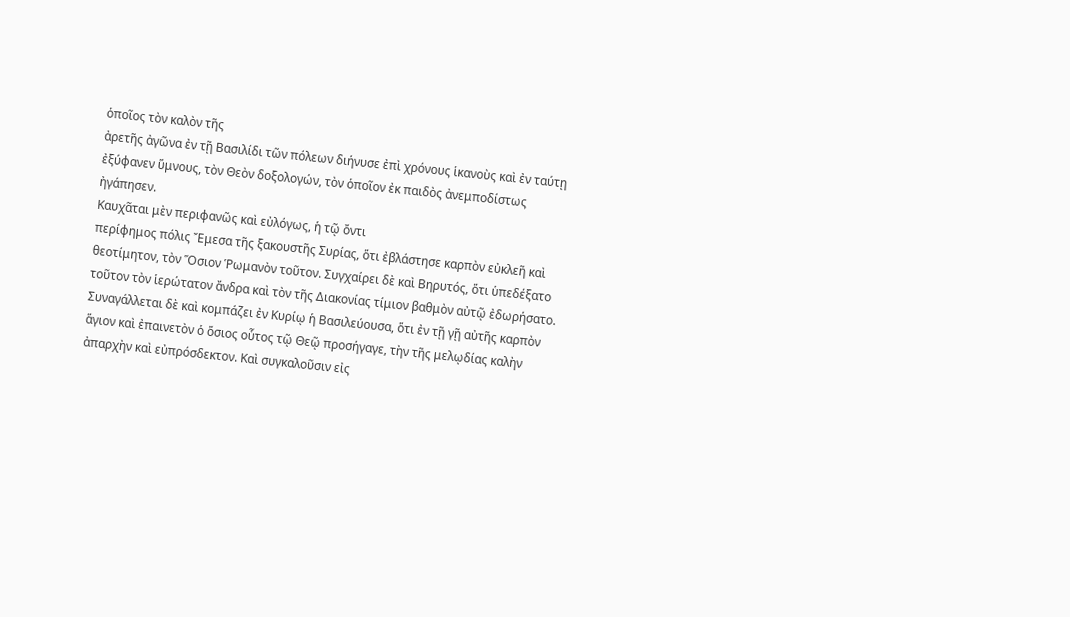ὁποῖος τὸν καλὸν τῆς
ἀρετῆς ἀγῶνα ἐν τῇ Βασιλίδι τῶν πόλεων διήνυσε ἐπὶ χρόνους ἱκανοὺς καὶ ἐν ταύτῃ
ἐξύφανεν ὕμνους, τὸν Θεὸν δοξολογών, τὸν ὁποῖον ἐκ παιδὸς ἀνεμποδίστως
ἠγάπησεν.
Καυχᾶται μὲν περιφανῶς καὶ εὐλόγως, ἡ τῷ ὄντι
περίφημος πόλις Ἔμεσα τῆς ξακουστῆς Συρίας, ὅτι ἐβλάστησε καρπὸν εὐκλεῆ καὶ
θεοτίμητον, τὸν Ὅσιον Ῥωμανὸν τοῦτον. Συγχαίρει δὲ καὶ Βηρυτός, ὅτι ὑπεδέξατο
τοῦτον τὸν ἱερώτατον ἄνδρα καὶ τὸν τῆς Διακονίας τίμιον βαθμὸν αὐτῷ ἐδωρήσατο.
Συναγάλλεται δὲ καὶ κομπάζει ἐν Κυρίῳ ἡ Βασιλεύουσα, ὅτι ἐν τῇ γῇ αὐτῆς καρπὸν
ἅγιον καὶ ἐπαινετὸν ὁ ὅσιος οὗτος τῷ Θεῷ προσήγαγε, τὴν τῆς μελῳδίας καλὴν
ἀπαρχὴν καὶ εὐπρόσδεκτον. Καὶ συγκαλοῦσιν εἰς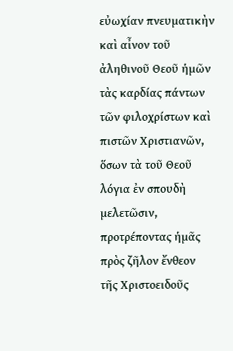εὐωχίαν πνευματικὴν καὶ αἶνον τοῦ
ἀληθινοῦ Θεοῦ ἡμῶν τὰς καρδίας πάντων τῶν φιλοχρίστων καὶ πιστῶν Χριστιανῶν,
ὅσων τὰ τοῦ Θεοῦ λόγια ἐν σπουδὴ μελετῶσιν, προτρέποντας ἡμᾶς πρὸς ζῆλον ἔνθεον
τῆς Χριστοειδοῦς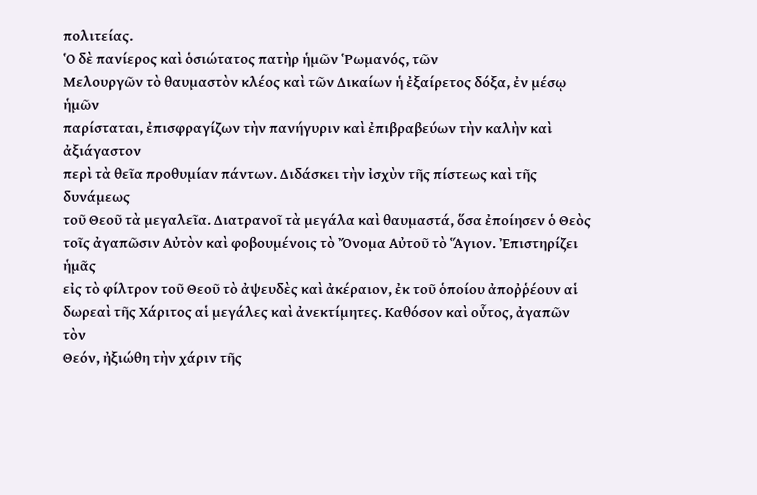πολιτείας.
Ὁ δὲ πανίερος καὶ ὁσιώτατος πατὴρ ἡμῶν Ῥωμανός, τῶν
Μελουργῶν τὸ θαυμαστὸν κλέος καὶ τῶν Δικαίων ἡ ἐξαίρετος δόξα, ἐν μέσῳ ἡμῶν
παρίσταται, ἐπισφραγίζων τὴν πανήγυριν καὶ ἐπιβραβεύων τὴν καλὴν καὶ ἀξιάγαστον
περὶ τὰ θεῖα προθυμίαν πάντων. Διδάσκει τὴν ἰσχὺν τῆς πίστεως καὶ τῆς δυνάμεως
τοῦ Θεοῦ τὰ μεγαλεῖα. Διατρανοῖ τὰ μεγάλα καὶ θαυμαστά, ὅσα ἐποίησεν ὁ Θεὸς
τοῖς ἀγαπῶσιν Αὐτὸν καὶ φοβουμένοις τὸ Ὄνομα Αὐτοῦ τὸ Ἅγιον. Ἐπιστηρίζει ἡμᾶς
εἰς τὸ φίλτρον τοῦ Θεοῦ τὸ ἀψευδὲς καὶ ἀκέραιον, ἐκ τοῦ ὁποίου ἀποῤῥέουν αἱ
δωρεαὶ τῆς Χάριτος αἱ μεγάλες καὶ ἀνεκτίμητες. Καθόσον καὶ οὗτος, ἀγαπῶν τὸν
Θεόν, ἠξιώθη τὴν χάριν τῆς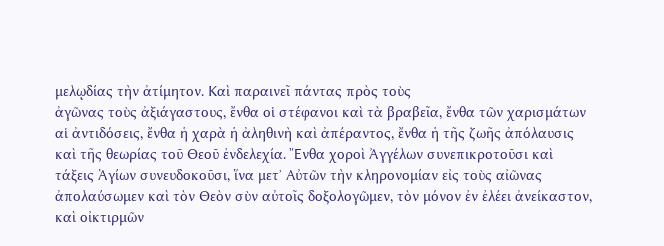μελῳδίας τὴν ἀτίμητον. Καὶ παραινεῖ πάντας πρὸς τοὺς
ἀγῶνας τοὺς ἀξιάγαστους, ἔνθα οἱ στέφανοι καὶ τὰ βραβεῖα, ἔνθα τῶν χαρισμάτων
αἱ ἀντιδόσεις, ἔνθα ἡ χαρὰ ἡ ἀληθινὴ καὶ ἀπέραντος, ἔνθα ἡ τῆς ζωῆς ἀπόλαυσις
καὶ τῆς θεωρίας τοῦ Θεοῦ ἐνδελεχία. Ἔνθα χοροὶ Ἀγγέλων συνεπικροτοῦσι καὶ
τάξεις Ἁγίων συνευδοκοῦσι, ἵνα μετ᾿ Αὐτῶν τὴν κληρονομίαν εἰς τοὺς αἰῶνας
ἀπολαύσωμεν καὶ τὸν Θεὸν σὺν αὐτοῖς δοξολογῶμεν, τὸν μόνον ἐν ἐλέει ἀνείκαστον,
καὶ οἰκτιρμῶν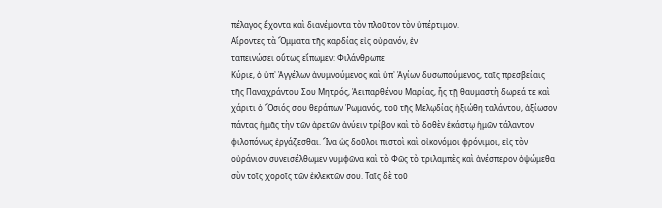πέλαγος ἔχοντα καὶ διανέμοντα τὸν πλοῦτον τὸν ὑπέρτιμον.
Αἴροντες τὰ Ὄμματα τῆς καρδίας εἰς οὐρανόν, ἐν
ταπεινώσει οὕτως εἴπωμεν: Φιλάνθρωπε
Κύριε, ὁ ὑπ᾿ Ἀγγέλων ἀνυμνούμενος καὶ ὑπ᾿ Ἁγίων δυσωπούμενος, ταῖς πρεσβείαις
τῆς Παναχράντου Σου Μητρός, Ἀειπαρθένου Μαρίας, ἧς τῇ θαυμαστὴ δωρεά τε καὶ
χάριτι ὁ Ὅσιός σου θεράπων Ῥωμανός, τοῦ τῆς Μελῳδίας ἠξιώθη ταλάντου, ἀξίωσον
πάντας ἡμᾶς τὴν τῶν ἀρετῶν ἀνύειν τρίβον καὶ τὸ δοθὲν ἑκάστῳ ἡμῶν τάλαντον
φιλοπόνως ἐργάζεσθαι. Ἵνα ὡς δοῦλοι πιστοὶ καὶ οἰκονόμοι φρόνιμοι, εἰς τὸν
οὐράνιον συνεισέλθωμεν νυμφῶνα καὶ τὸ Φῶς τὸ τριλαμπὲς καὶ ἀνέσπερον ὀψώμεθα
σὺν τοῖς χοροῖς τῶν ἐκλεκτῶν σου. Ταῖς δὲ τοῦ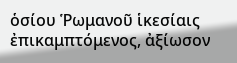ὁσίου Ῥωμανοῦ ἱκεσίαις
ἐπικαμπτόμενος, ἀξίωσον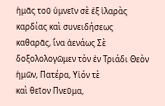ἡμᾶς τοῦ ὑμνεῖν σὲ ἐξ ἱλαρὰς καρδίας καὶ συνειδήσεως
καθαρᾶς, ἵνα ἀενάως Σὲ δοξολολογῶμεν τὸν ἐν Τριάδι Θεὸν ἡμῶν, Πατέρα, Υἱόν τὲ
καὶ θεῖον Πνεῦμα,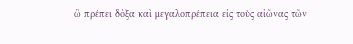ὢ πρέπει δόξα καὶ μεγαλοπρέπεια εἰς τοὺς αἰῶνας τῶν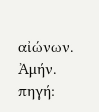αἰώνων.
Ἀμήν.
πηγή: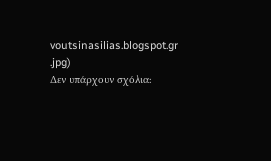voutsinasilias.blogspot.gr
.jpg)
Δεν υπάρχουν σχόλια: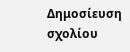Δημοσίευση σχολίου